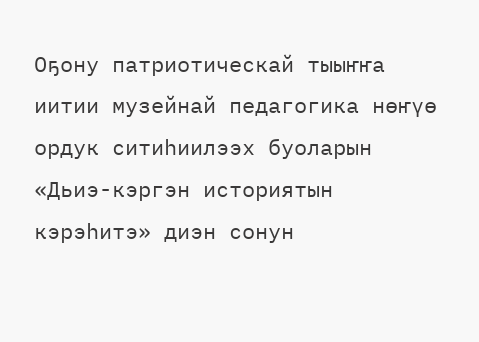Оҕону патриотическай тыыҥҥа иитии музейнай педагогика нөҥүө ордук ситиһиилээх буоларын «Дьиэ-кэргэн историятын кэрэһитэ» диэн сонун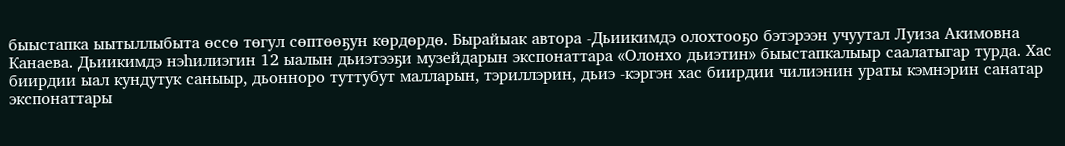быыстапка ыытыллыбыта өссө төгул сөптөөҕун көрдөрдө. Бырайыак автора -Дьиикимдэ олохтооҕо бэтэрээн учуутал Луиза Акимовна Канаева. Дьиикимдэ нэһилиэгин 12 ыалын дьиэтээҕи музейдарын экспонаттара «Олонхо дьиэтин» быыстапкалыыр саалатыгар турда. Хас биирдии ыал кундутук саныыр, дьонноро туттубут малларын, тэриллэрин, дьиэ -кэргэн хас биирдии чилиэнин ураты кэмнэрин санатар экспонаттары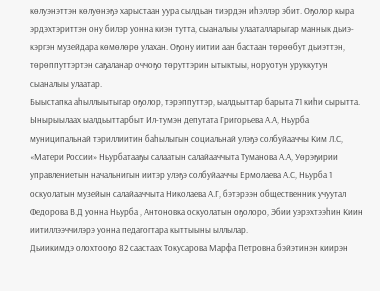көлуэнэттэн көлуөнэҕэ харыстаан уура сылдьан тиэрдэн иһэллэр эбит. Оҕолор кыра эрдэхтэриттэн ону билэр уонна киэн тутта, сыаналыы улааталларыгар маннык дьиэ-кэргэн музейдара көмөлөрө улахан. Оҕону иитии аан бастаан төрөөбут дьиэттэн, төрөппуттэртэн саҕаланар оччоҕо төруттэрин ытыктыы, норуотун уруккутун сыаналыы улаатар.
Быыстапка аһыллыытыгар оҕолор, тэрэппуттэр, ыалдьыттар барыта 71 киһи сырытта. Ынырыылаах ыалдьыттарбыт Ил-тумэн депутата Григорьева А.А, Ньурба муниципальнай тэриллиитин баһылыгын социальнай улэҕэ солбуйааччы Ким Л.С, «Матери России» Ньурбатааҕы салаатын салайааччыта Туманова А.А, Уөрэҕирии управлениетын начальнигын иитэр улэҕэ солбуйааччы Ермолаева А.С, Ньурба 1 оскуолатын музейын салайааччыта Николаева А.Г, бэтэрээн общественник учуутал Федорова В.Д уонна Ньурба , Антоновка оскуолатын оҕолоро, Эбии уэрэхтээһин Киин иитиллээччилэрэ уонна педагогтара кыттыыны ыллылар.
Дьиикимдэ олохтооҕо 82 саастаах Токусарова Марфа Петровна бэйэтинэн киирэн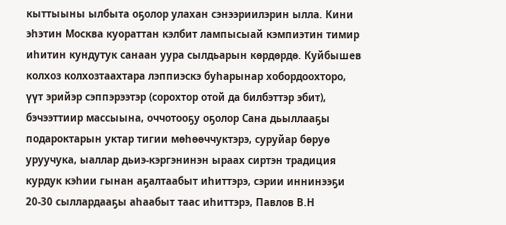кыттыыны ылбыта оҕолор улахан сэнээриилэрин ылла. Кини эһэтин Москва куораттан кэлбит лампысыай кэмпиэтин тимир иһитин кундутук санаан уура сылдьарын көрдөрдө. Куйбышев колхоз колхозтаахтара лэппиэскэ буһарынар хобордоохторо, үүт эрийэр сэппэрээтэр (сорохтор отой да билбэттэр эбит), бэчээттиир массыына, оччотооҕу оҕолор Сана дьыллааҕы подароктарын уктар тигии мөһөөччуктэрэ, суруйар бөруө уруучука, ыаллар дьиэ-кэргэнинэн ыраах сиртэн традиция курдук кэһии гынан аҕалтаабыт иһиттэрэ, сэрии иннинээҕи 20-30 сыллардааҕы аһаабыт таас иһиттэрэ, Павлов В.Н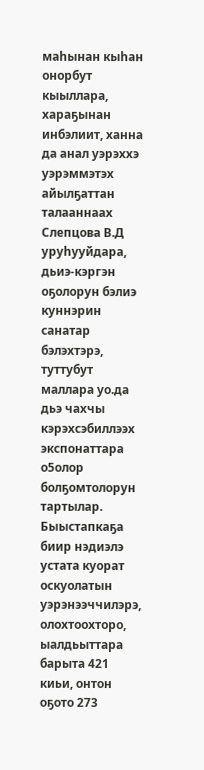маһынан кыһан онорбут кыыллара, хараҕынан инбэлиит, ханна да анал уэрэххэ уэрэммэтэх айылҕаттан талааннаах Слепцова В.Д уруһууйдара, дьиэ-кэргэн оҕолорун бэлиэ куннэрин санатар бэлэхтэрэ, туттубут маллара уо.да дьэ чахчы кэрэхсэбиллээх экспонаттара о5олор болҕомтолорун тартылар.
Быыстапкаҕа биир нэдиэлэ устата куорат оскуолатын уэрэнээччилэрэ, олохтоохторо, ыалдьыттара барыта 421 киьи, онтон оҕото 273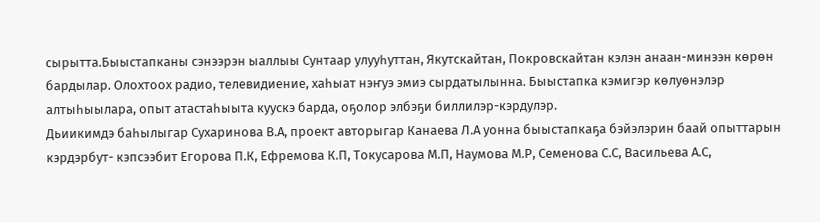сырытта.Быыстапканы сэнээрэн ыаллыы Сунтаар улууһуттан, Якутскайтан, Покровскайтан кэлэн анаан-минээн көрөн бардылар. Олохтоох радио, телевидиение, хаһыат нэҥуэ эмиэ сырдатылынна. Быыстапка кэмигэр көлуөнэлэр алтыһыылара, опыт атастаһыыта куускэ барда, оҕолор элбэҕи биллилэр-кэрдулэр.
Дьиикимдэ баһылыгар Сухаринова В.А, проект авторыгар Канаева Л.А уонна быыстапкаҕа бэйэлэрин баай опыттарын кэрдэрбут- кэпсээбит Егорова П.К, Ефремова К.П, Токусарова М.П, Наумова М.Р, Семенова С.С, Васильева А.С,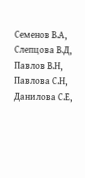Семенов В.А, Слепцова В.Д, Павлов В.Н, Павлова С.Н, Данилова С.Е,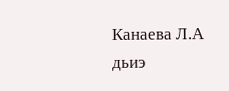Канаева Л.А дьиэ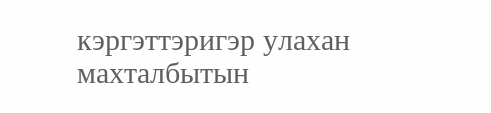кэргэттэригэр улахан махталбытын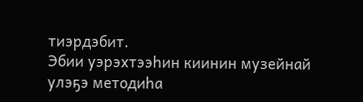тиэрдэбит.
Эбии уэрэхтээһин киинин музейнай улэҕэ методиһа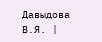Давыдова В.Я. |